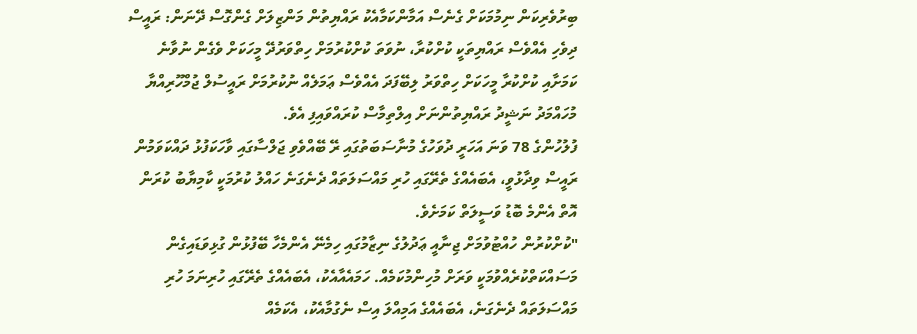ބިރުވެރިކަން ނިމުމަކަށް ގެނެސް އަމާންކަމާއެކު ރައްޔިތުން މަންޒިލަށް ގެންގޮސް ދޭނަން: ރައީސް
ދިވެހި އެއްވެސް ރައްޔިތަކީ ކުށްކުރާ، ނުވަތަ ކުށްކުރުމަށް ހިތްވަރުދޭ މީހަކަށް ވެގެން ނުވާނެ ކަމަށާއި ކުށްކުރާ މީހަކަށް ހިތްވަރު ލިބޭފަދަ އެއްވެސް ޢަމަލެއް ނުކުރުމަށް ރައީސުލް ޖުމްހޫރިއްޔާ މުހައްމަދު ނަޝީދު ރައްޔިތުންނަށް އިލްތިމާސް ކުރައްވައިފި އެވެ.
ފުލުހުންގެ 78 ވަނަ އަހަރީ ދުވަހުގެ މުނާސަބަތުގައި ރޭ ބޭއްވެވި ޖަލްސާގައި ވާހަކަފުޅު ދައްކަވަމުން ރައީސް ވިދާޅުވީ، އެބައެއްގެ ތެރޭގައި ހުރި މައްސަލަތައް ދެނެގަނެ ހައްލު ކުރުމަކީ ކާމިޔާބު ކުރަން އޮތް އެންމެ ބޮޑު ވަސީލަތް ކަމަށެވެ.
"ކުށްކުރުން ހުއްޓުވުމަށް ޖިނާއީ ޢަދުލުގެ ނިޒާމުގައި ހިމެނޭ އެންމެހާ ބޭފުޅުން ގުޅިވަޑައިގެން މަސައްކަތްކުރެއްވުމަކީ ވަރަށް މުހިންމުކަމެއް. ހަމައެއާއެކު، އެބައެއްގެ ތެރޭގައި ހުރިނަމަ ހުރި މައްސަލަތައް ދެނެގަނެ، އެބައެއްގެ އަމިއްލަ އިސް ނެގުމާއެކު، އެކަމެއް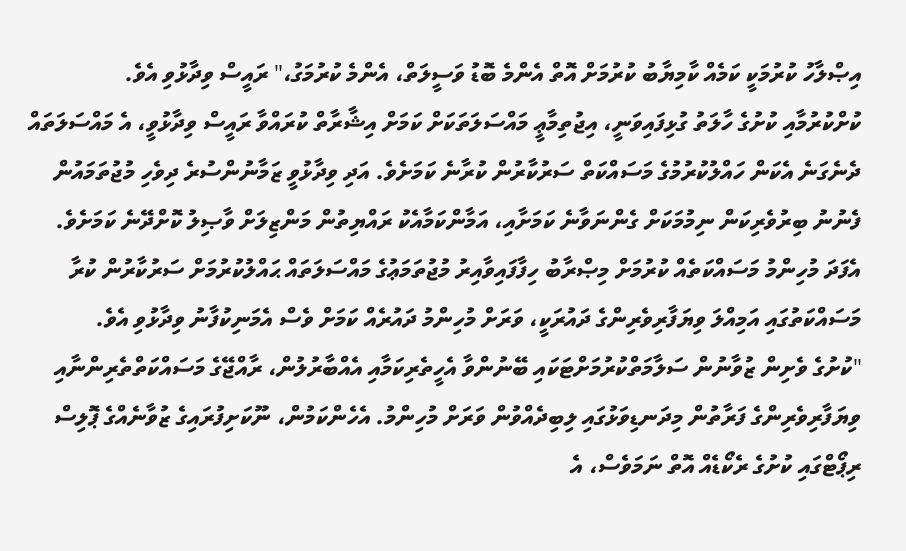އިޞްލާހު ކުރުމަކީ ކަމެއް ކާމިޔާބު ކުރުމަށް އޮތް އެންމެ ބޮޑު ވަސީލަތް، އެންމެ ކުރުމަގު،" ރައީސް ވިދާޅުވި އެވެ.
ކުށްކުރުމާއި ކުށުގެ ހާލަތު ގުޅިފައިވަނީ، އިޖުތިމާޢީ މައްސަލަތަކަށް ކަމަށް އިޝާރާތް ކުރައްވާ ރައީސް ވިދާޅުވީ، އެ މައްސަލަތައް ދެނެގަނެ އެކަން ހައްލުކުރުމުގެ މަސައްކަތް ސަރުކާރުން ކުރާނެ ކަމަށެވެ. އަދި ވިދާޅުވީ ޒަމާނުންސުރެ ދިވެހި މުޖުތަމައުން ފެނުނު ބިރުވެރިކަން ނިމުމަކަށް ގެންނަވާނެ ކަމަށާއި، އަމާންކަމާއެކު ރައްޔިތުން މަންޒިލަށް ވާޞިލު ކޮށްދޭނެ ކަމަށެވެ. އެފަދަ މުހިންމު މަސައްކަތެއް ކުރުމަށް މިޞްރާބު ހިފާފައިވާއިރު މުޖުތަމަޢުގެ މައްސަލަތައް ޙައްލުކުރުމަށް ސަރުކާރުން ކުރާ މަސައްކަތުގައި އަމިއްލަ ވިޔަފާރިވެރިންގެ ދައުރަކީ، ވަރަށް މުހިންމު ދައުރެއް ކަމަށް ވެސް އެމަނިކުފާނު ވިދާޅުވި އެވެ.
"ކުށުގެ ވެށިން ޒުވާނުން ސަލާމަތްކުރުމަށްޓަކައި ބޭނުންވާ އެހީތެރިކަމާއި އެއްބާރުލުން، ރާއްޖޭގެ މަސައްކަތްތެރިންނާއި ވިޔަފާރިވެރިންގެ ފަރާތުން މިދަނޑިވަޅުގައި ލިބިދެއްވުން ވަރަށް މުހިންމު. އެހެންކަމުން، ނޫކަށިފުރައިގެ ޒުވާނެއްގެ ޕޮލިސް ރިޕޯޓްގައި ކުށުގެ ރެކޯޑެއް އޮތް ނަމަވެސް، އެ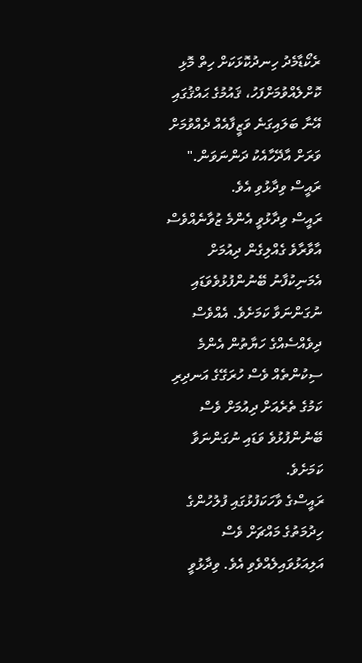ރެކޯޑާމެދު ހިނދުކޮޅަކަށް ހިތް މޮޅި ކޮށްލެއްވުމަށްފަހު، ޤައުމުގެ ޙައްޤުގައި އޭނާ ބަލައިގަނެ ވަޒީފާއެއް ދެއްވުމަށް ވަރަށް އާދޭހާއެކު ދަންނަވަން." ރައީސް ވިދާޅުވި އެވެ.
ރައީސް ވިދާޅުވީ އެންމެ ޒުވާނެއްވެސް އާވާރާވެ ގެއްލިގެން ދިއުމަށް އެމަނިކުފާނު ބޭނުންފުޅުވެވަޑައި ނުގަންނަވާ ކަމަށެވެ. އެއްވެސް ދިވެއްސެއްގެ ހަޔާތުން އެންމެ ސިކުންތެއް ވެސް ހުރަގޭގެ އަނދިރި ކަމުގެ ތެރެއަށް ދިއުމަށް ވެސް ބޭނުންފުޅުވެ ވަޑައި ނުގަންނަވާ ކަމަށެވެ.
ރައީސްގެ ވާހަކަފުޅުގައި ފުލުހުންގެ ހިދުމަތުގެ މައްޗަށް ވެސް އަލިއަޅުވައިލެއްވެވި އެވެ. ވިދާޅުވީ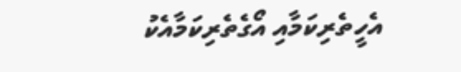އެހީތެރިކަމާއި އޯގެތެރިކަމާއެކު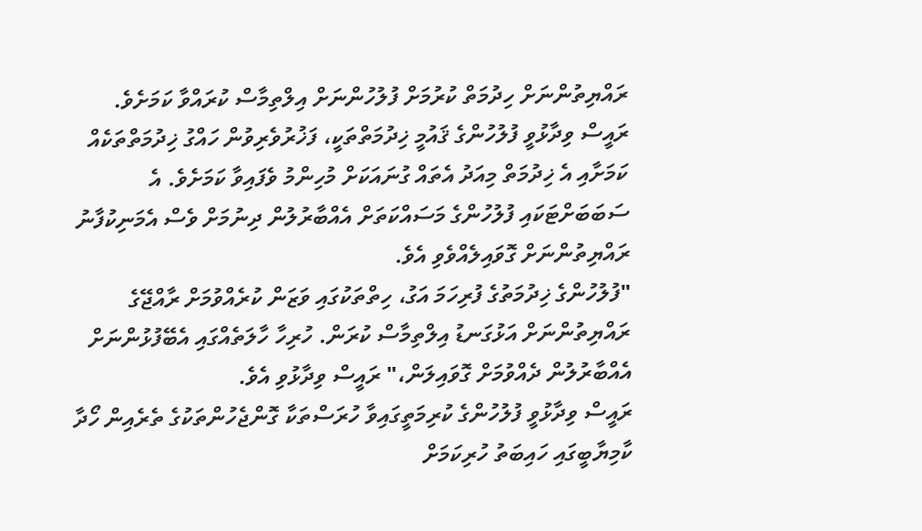ރައްޔިތުންނަށް ހިދުމަތް ކުރުމަށް ފުލުހުންނަށް އިލްތިމާސް ކުރައްވާ ކަމަށެވެ.
ރައީސް ވިދާޅުވީ ފުލުހުންގެ ޤައުމީ ޚިދުމަތްތަކީ، ފަޚުރުވެރިވުން ހައްގު ޚިދުމަތްތަކެއް ކަމަށާއި އެ ޚިދުމަތް މިއަދު އެތައް ގުނައަކަށް މުހިންމު ވެފައިވާ ކަމަށެވެ. އެ ސަބަބަށްޓަކައި ފުލުހުންގެ މަސައްކަތަށް އެއްބާރުލުން ދިނުމަށް ވެސް އެމަނިކުފާނު ރައްޔިތުންނަށް ގޮވައިލެއްވެވި އެވެ.
"ފުލުހުންގެ ޚިދުމަތުގެ ފުރިހަމަ އަގު، ހިތްތަކުގައި ވަޒަން ކުރެއްވުމަށް ރާއްޖޭގެ ރައްޔިތުންނަށް އަޅުގަނޑު އިލްތިމާސް ކުރަން. ހުރިހާ ހާލަތެއްގައި އެބޭފުޅުންނަށް އެއްބާރުލުން ދެއްވުމަށް ގޮވައިލަން،" ރައީސް ވިދާޅުވި އެވެ.
ރައީސް ވިދާޅުވީ ފުލުހުންގެ ކުރިމަތީގައިވާ ހުރަސްތަކާ ގޮންޖެހުންތަކުގެ ތެރެއިން ހޯދާ ކާމިޔާބީގައި ހައިބަތު ހުރިކަމަށް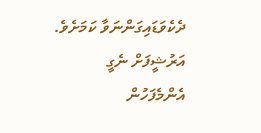ދެކެވަޑައިގަންނަވާ ކަމަށެވެ.
އަރުޝީފަށް ނެގީ
އެންމެފަހުން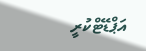އަޕްޑޭޓްކުރީ